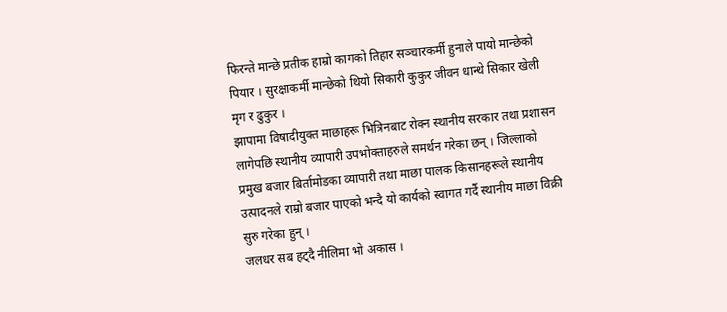फिरन्ते मान्छे प्रतीक हाम्रो कागको तिहार सञ्चारकर्मी हुनाले पायो मान्छेको पियार । सुरक्षाकर्मी मान्छेको थियो सिकारी कुकुर जीवन धान्थे सिकार खेली मृग र ढुकुर ।
झापामा विषादीयुक्त माछाहरू भित्रिनबाट रोक्न स्थानीय सरकार तथा प्रशासन लागेपछि स्थानीय व्यापारी उपभोक्ताहरुले समर्थन गरेका छन् । जिल्लाको प्रमुख बजार बिर्तामोडका व्यापारी तथा माछा पालक किसानहरूले स्थानीय उत्पादनले राम्रो बजार पाएको भन्दै यो कार्यको स्वागत गर्दै स्थानीय माछा विक्री सुरु गरेका हुन् ।
जलधर सब हट्दै नीलिमा भो अकास ।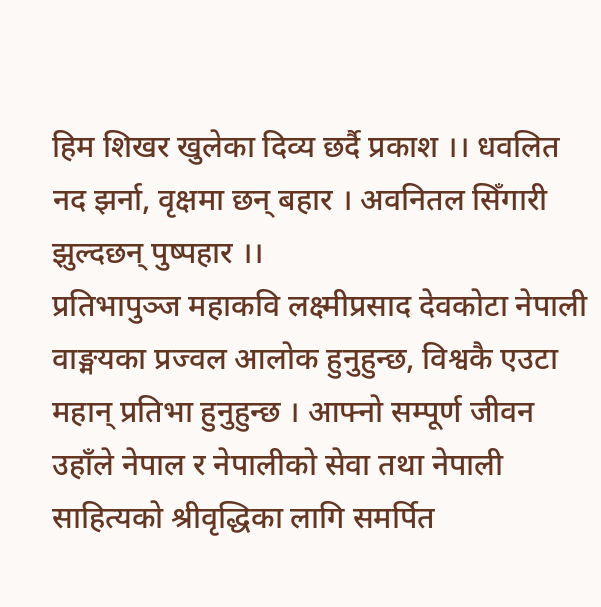हिम शिखर खुलेका दिव्य छर्दै प्रकाश ।। धवलित नद झर्ना, वृक्षमा छन् बहार । अवनितल सिँगारी झुल्दछन् पुष्पहार ।।
प्रतिभापुञ्ज महाकवि लक्ष्मीप्रसाद देवकोटा नेपाली वाङ्मयका प्रज्वल आलोक हुनुहुन्छ, विश्वकै एउटा महान् प्रतिभा हुनुहुन्छ । आफ्नो सम्पूर्ण जीवन उहाँले नेपाल र नेपालीको सेवा तथा नेपाली साहित्यको श्रीवृद्धिका लागि समर्पित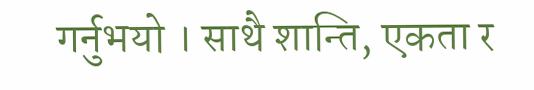गर्नुभयो । साथै शान्ति, एकता र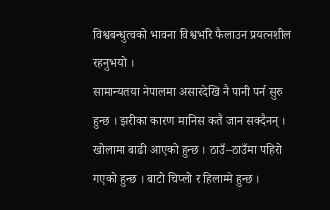विश्वबन्धुत्वको भावना विश्वभरि फैलाउन प्रयत्नशील रहनुभयो ।
सामान्यतया नेपालमा असारदेखि नै पानी पर्न सुरु हुन्छ । झरीका कारण मानिस कतै जान सक्दैनन् । खोलामा बाढी आएको हुन्छ । ठाउँ–ठाउँमा पहिरो गएको हुन्छ । बाटो चिप्लो र हिलाम्मे हुन्छ ।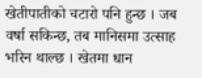खेतीपातीको चटारो पनि हुन्छ । जब वर्षा सकिन्छ, तब मानिसमा उत्साह भरिन थाल्छ । खेतमा धान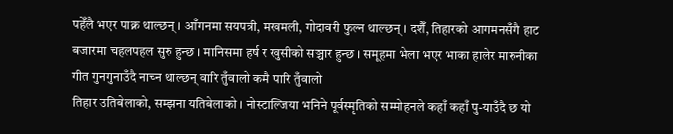पहेँलै भएर पाक्न थाल्छन् । आँगनमा सयपत्री, मखमली, गोदावरी फुल्न थाल्छन् । दशैँ, तिहारको आगमनसँगै हाट बजारमा चहलपहल सुरु हुन्छ । मानिसमा हर्ष र खुसीको सञ्चार हुन्छ । समूहमा भेला भएर भाका हालेर मारुनीका गीत गुनगुनाउँदै नाच्न थाल्छन् वारि तुँवालो कमै पारि तुँवालो
तिहार उतिबेलाको, सम्झना यतिबेलाको । नोस्टाल्जिया भनिने पूर्वस्मृतिको सम्मोहनले कहाँ कहाँ पु-याउँदै छ यो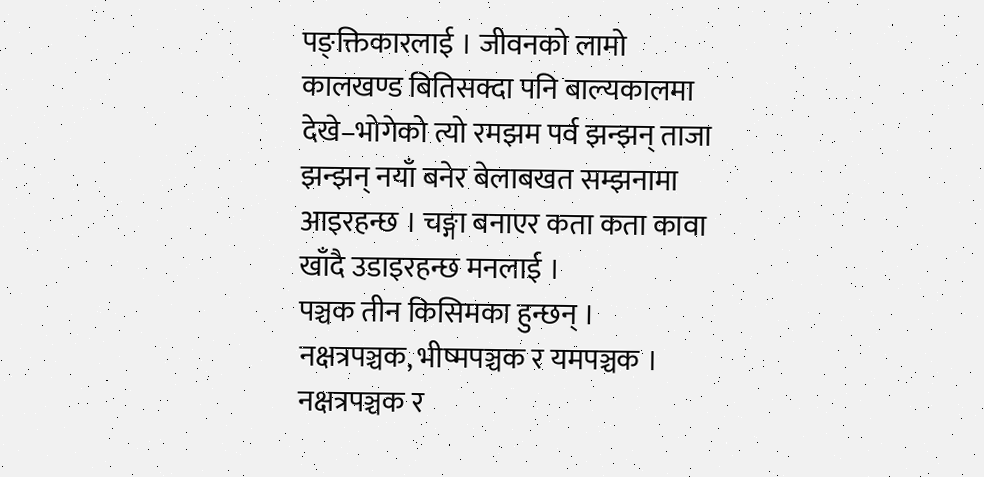पङ्क्तिकारलाई । जीवनको लामो कालखण्ड बितिसक्दा पनि बाल्यकालमा देखे–भोगेको त्यो रमझम पर्व झन्झन् ताजा झन्झन् नयाँ बनेर बेलाबखत सम्झनामा आइरहन्छ । चङ्गा बनाएर कता कता कावा खाँदै उडाइरहन्छ मनलाई ।
पञ्चक तीन किसिमका हुन्छन् । नक्षत्रपञ्चक, भीष्मपञ्चक र यमपञ्चक । नक्षत्रपञ्चक र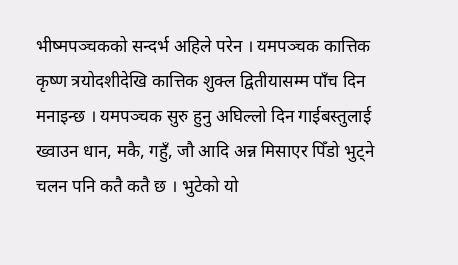भीष्मपञ्चकको सन्दर्भ अहिले परेन । यमपञ्चक कात्तिक कृष्ण त्रयोदशीदेखि कात्तिक शुक्ल द्वितीयासम्म पाँच दिन मनाइन्छ । यमपञ्चक सुरु हुनु अघिल्लो दिन गाईबस्तुलाई ख्वाउन धान, मकै, गहुँ, जौ आदि अन्न मिसाएर पिँडो भुट्ने चलन पनि कतै कतै छ । भुटेको यो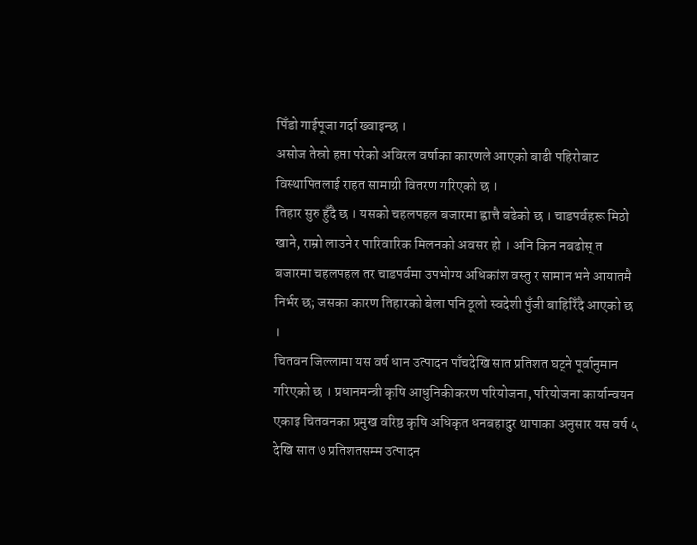पिँडो गाईपूजा गर्दा ख्वाइन्छ ।
असोज तेस्रो हप्ता परेको अविरल वर्षाका कारणले आएको बाढी पहिरोबाट विस्थापितलाई राहत सामाग्री वितरण गरिएको छ ।
तिहार सुरु हुँदै छ । यसको चहलपहल बजारमा ह्वात्तै बढेको छ । चाडपर्वहरू मिठो खाने, राम्रो लाउने र पारिवारिक मिलनको अवसर हो । अनि किन नबढोस् त बजारमा चहलपहल तर चाडपर्वमा उपभोग्य अधिकांश वस्तु र सामान भने आयातमै निर्भर छ; जसका कारण तिहारको बेला पनि ठूलो स्वदेशी पुँजी बाहिरिँदै आएको छ ।
चितवन जिल्लामा यस वर्ष धान उत्पादन पाँचदेखि सात प्रतिशत घट्ने पूर्वानुमान गरिएको छ । प्रधानमन्त्री कृषि आधुनिकीकरण परियोजना, परियोजना कार्यान्वयन एकाइ चितवनका प्रमुख वरिष्ठ कृषि अधिकृत धनबहादुर थापाका अनुसार यस वर्ष ५ देखि सात ७ प्रतिशतसम्म उत्पादन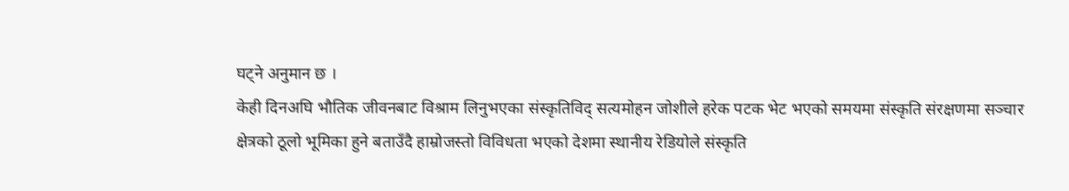घट्ने अनुमान छ ।
केही दिनअघि भौतिक जीवनबाट विश्राम लिनुभएका संस्कृतिविद् सत्यमोहन जोशीले हरेक पटक भेट भएको समयमा संस्कृति संरक्षणमा सञ्चार क्षेत्रको ठूलो भूमिका हुने बताउँदै हाम्रोजस्तो विविधता भएको देशमा स्थानीय रेडियोले संस्कृति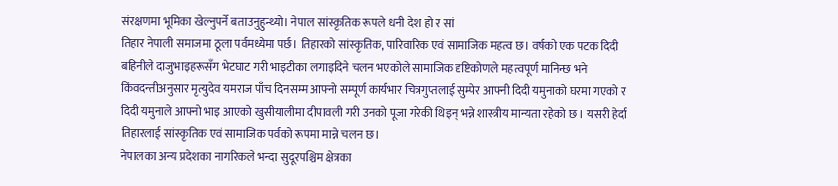संरक्षणमा भूमिका खेल्नुपर्ने बताउनुहुन्थ्यो। नेपाल सांस्कृतिक रूपले धनी देश हो र सां
तिहार नेपाली समाजमा ठूला पर्वमध्येमा पर्छ। तिहारको सांस्कृतिक, पारिवारिक एवं सामाजिक महत्व छ। वर्षको एक पटक दिदी बहिनीले दाजुभाइहरूसँग भेटघाट गरी भाइटीका लगाइदिने चलन भएकोले सामाजिक दृष्टिकोणले महत्वपूर्ण मानिन्छ भने किंवदन्तीअनुसार मृत्युदेव यमराज पाँच दिनसम्म आफ्नो सम्पूर्ण कार्यभार चित्रगुप्तलाई सुम्पेर आफ्नी दिदी यमुनाको घरमा गएको र दिदी यमुनाले आफ्नो भाइ आएको खुसीयालीमा दीपावली गरी उनको पूजा गरेकी थिइन् भन्ने शास्त्रीय मान्यता रहेको छ । यसरी हेर्दा तिहारलाई सांस्कृतिक एवं सामाजिक पर्वको रूपमा मान्ने चलन छ।
नेपालका अन्य प्रदेशका नागरिकले भन्दा सुदूरपश्चिम क्षेत्रका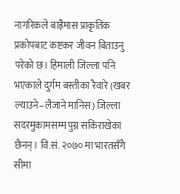नागरिकले बाह्रैमास प्राकृतिक प्रकोपबाट कष्टकर जीवन बिताउनु परेको छ। हिमाली जिल्ला पनि भएकाले दुर्गम बस्तीका रैवारे (खबर ल्याउने–लैजाने मानिस) जिल्ला सदरमुकामसम्म पुग्न सकिराखेका छैनन्। वि.सं. २०७० मा भारतसँगै सीमा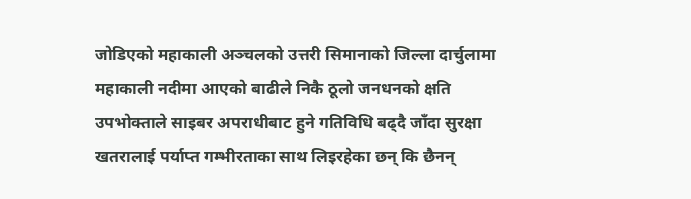जोडिएको महाकाली अञ्चलको उत्तरी सिमानाको जिल्ला दार्चुलामा महाकाली नदीमा आएको बाढीले निकै ठूलो जनधनको क्षति
उपभोक्ताले साइबर अपराधीबाट हुने गतिविधि बढ्दै जाँदा सुरक्षा खतरालाई पर्याप्त गम्भीरताका साथ लिइरहेका छन् कि छैनन्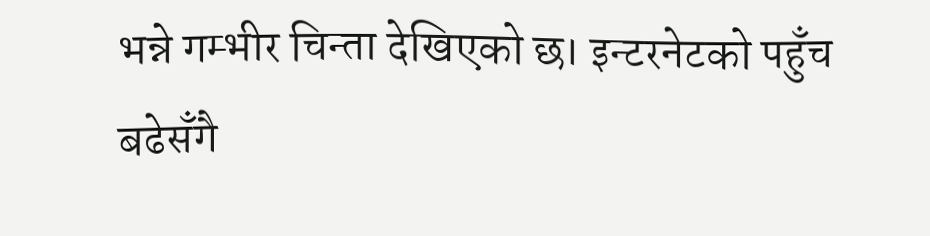भन्ने गम्भीर चिन्ता देखिएको छ। इन्टरनेटको पहुँच बढेसँगै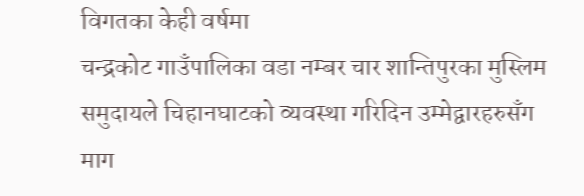विगतका केही वर्षमा
चन्द्रकोट गाउँपालिका वडा नम्बर चार शान्तिपुरका मुस्लिम समुदायले चिहानघाटको व्यवस्था गरिदिन उम्मेद्वारहरुसँग माग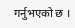गर्नुभएको छ ।